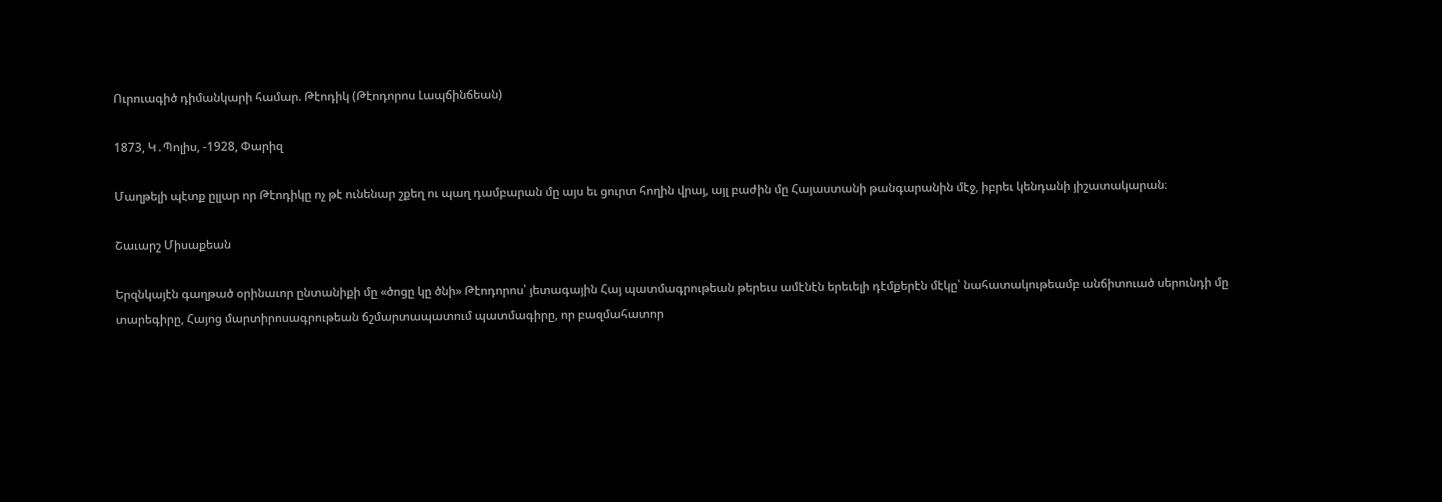Ուրուագիծ դիմանկարի համար. Թէոդիկ (Թէոդորոս Լապճինճեան)

1873, Կ․Պոլիս, -1928, Փարիզ

Մաղթելի պէտք ըլլար որ Թէոդիկը ոչ թէ ունենար շքեղ ու պաղ դամբարան մը այս եւ ցուրտ հողին վրայ, այլ բաժին մը Հայաստանի թանգարանին մէջ, իբրեւ կենդանի յիշատակարան։

Շաւարշ Միսաքեան

Երզնկայէն գաղթած օրինաւոր ընտանիքի մը «ծոցը կը ծնի» Թէոդորոս՝ յետագային Հայ պատմագրութեան թերեւս ամէնէն երեւելի դէմքերէն մէկը՝ նահատակութեամբ անճիտուած սերունդի մը տարեգիրը, Հայոց մարտիրոսագրութեան ճշմարտապատում պատմագիրը, որ բազմահատոր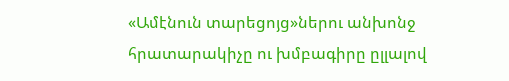«Ամէնուն տարեցոյց»ներու անխոնջ հրատարակիչը ու խմբագիրը ըլլալով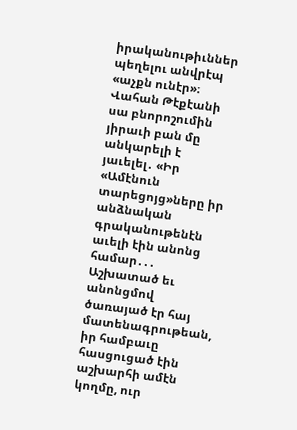իրականութիւններ պեղելու անվրէպ «աչքն ունէր»։ Վահան Թէքէանի սա բնորոշումին յիրաւի բան մը անկարելի է յաւելել․ «Իր «Ամէնուն տարեցոյց»ները իր անձնական գրականութենէն աւելի էին անոնց համար․․․ Աշխատած եւ անոնցմով ծառայած էր հայ մատենագրութեան, իր համբաւը հասցուցած էին աշխարհի ամէն կողմը, ուր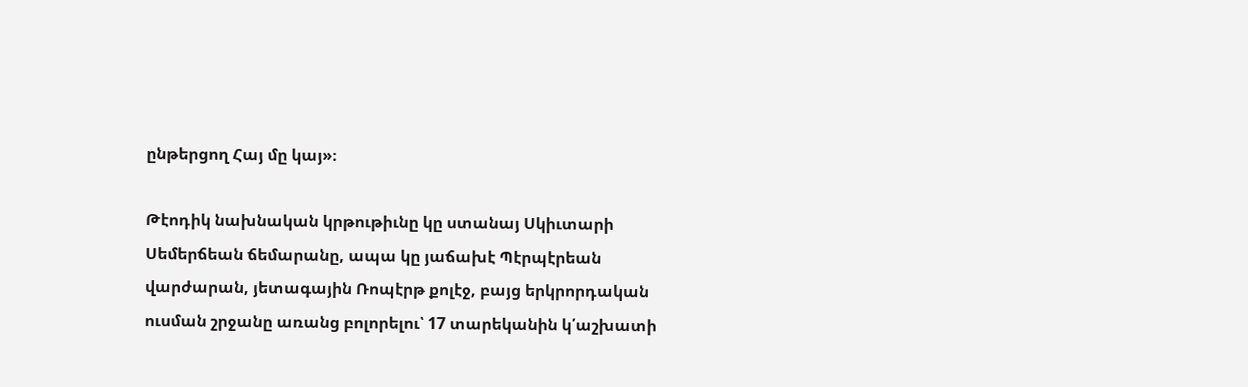ընթերցող Հայ մը կայ»։

Թէոդիկ նախնական կրթութիւնը կը ստանայ Սկիւտարի Սեմերճեան ճեմարանը, ապա կը յաճախէ Պէրպէրեան վարժարան, յետագային Ռոպէրթ քոլէջ, բայց երկրորդական ուսման շրջանը առանց բոլորելու՝ 17 տարեկանին կ՛աշխատի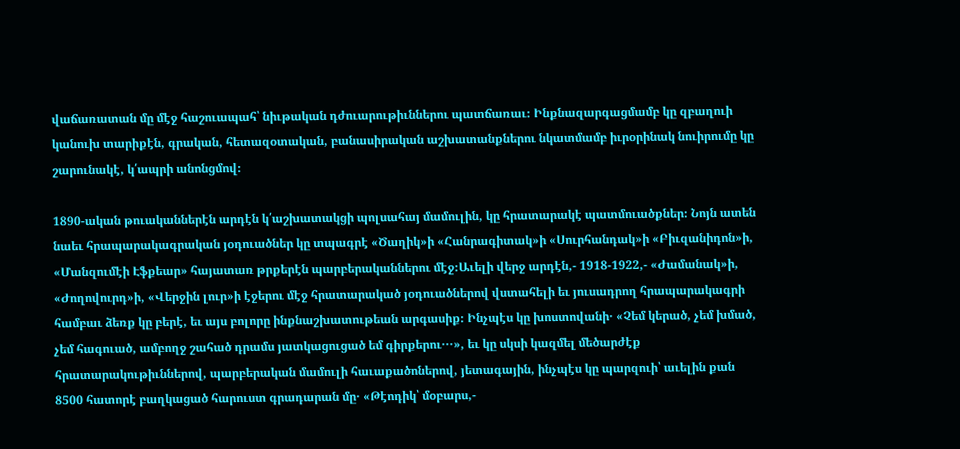վաճառատան մը մէջ հաշուապահ՝ նիւթական դժուարութիւններու պատճառաւ։ Ինքնազարգացմամբ կը զբաղուի կանուխ տարիքէն, գրական, հետազօտական, բանասիրական աշխատանքներու նկատմամբ իւրօրինակ նուիրումը կը շարունակէ, կ՛ապրի անոնցմով։

1890-ական թուականներէն արդէն կ՛աշխատակցի պոլսահայ մամուլին, կը հրատարակէ պատմուածքներ։ Նոյն ատեն նաեւ հրապարակագրական յօդուածներ կը տպագրէ «Ծաղիկ»ի «Հանրագիտակ»ի «Սուրհանդակ»ի «Բիւզանիդոն»ի, «Մանզումէի Էֆքեար» հայատառ թրքերէն պարբերականներու մէջ։Աւելի վերջ արդէն,- 1918-1922,- «Ժամանակ»ի, «Ժողովուրդ»ի, «Վերջին լուր»ի էջերու մէջ հրատարակած յօդուածներով վստահելի եւ յուսադրող հրապարակագրի համբաւ ձեռք կը բերէ, եւ այս բոլորը ինքնաշխատութեան արգասիք։ Ինչպէս կը խոստովանի․ «Չեմ կերած, չեմ խմած, չեմ հագուած, ամբողջ շահած դրամս յատկացուցած եմ գիրքերու․․․», եւ կը սկսի կազմել մեծարժէք հրատարակութիւններով, պարբերական մամուլի հաւաքածոներով, յետագային, ինչպէս կը պարզուի՝ աւելին քան 8500 հատորէ բաղկացած հարուստ գրադարան մը․ «Թէոդիկ՝ մօբարս,-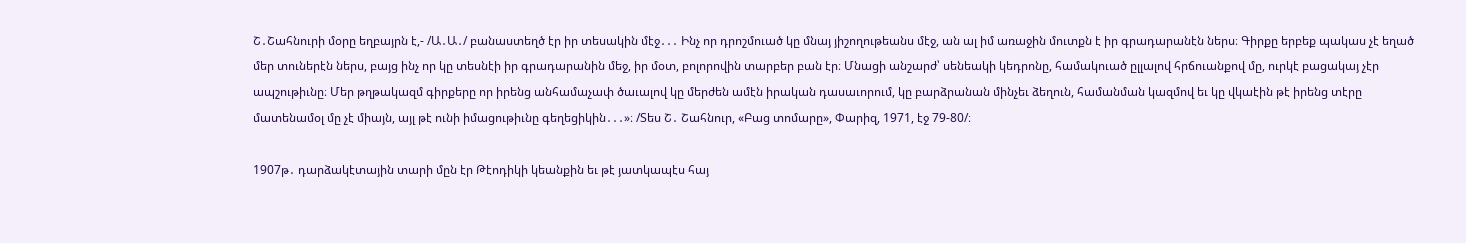Շ․Շահնուրի մօրը եղբայրն է,- /Ա․Ա․/ բանաստեղծ էր իր տեսակին մէջ․․․ Ինչ որ դրոշմուած կը մնայ յիշողութեանս մէջ, ան ալ իմ առաջին մուտքն է իր գրադարանէն ներս։ Գիրքը երբեք պակաս չէ եղած մեր տուներէն ներս, բայց ինչ որ կը տեսնէի իր գրադարանին մեջ, իր մօտ, բոլորովին տարբեր բան էր։ Մնացի անշարժ՝ սենեակի կեդրոնը, համակուած ըլլալով հրճուանքով մը, ուրկէ բացակայ չէր ապշութիւնը։ Մեր թղթակազմ գիրքերը որ իրենց անհամաչափ ծաւալով կը մերժեն ամէն իրական դասաւորում, կը բարձրանան մինչեւ ձեղուն, համանման կազմով եւ կը վկաէին թէ իրենց տէրը մատենամօլ մը չէ միայն, այլ թէ ունի իմացութիւնը գեղեցիկին․․․»։ /Տես Շ․ Շահնուր, «Բաց տոմարը», Փարիզ, 1971, էջ 79-80/։

1907թ․ դարձակէտային տարի մըն էր Թէոդիկի կեանքին եւ թէ յատկապէս հայ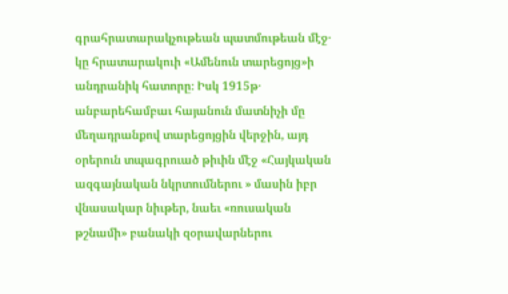գրահրատարակչութեան պատմութեան մէջ․ կը հրատարակուի «Ամենուն տարեցոյց»ի անդրանիկ հատորը։ Իսկ 1915թ․ անբարեհամբաւ հայանուն մատնիչի մը մեղադրանքով տարեցոյցին վերջին, այդ օրերուն տպագրուած թիւին մէջ «Հայկական ազգայնական նկրտումներու » մասին իբր վնասակար նիւթեր, նաեւ «ռուսական թշնամի» բանակի զօրավարներու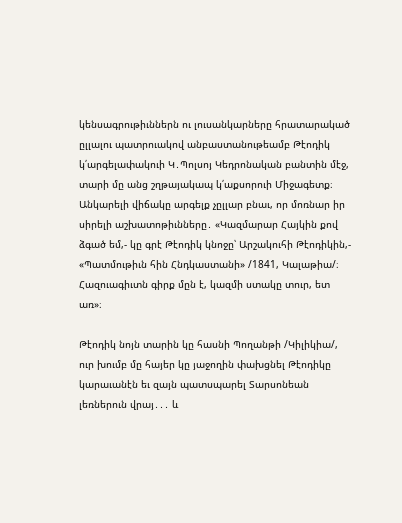կենսագրութիւններն ու լուսանկարները հրատարակած ըլլալու պատրուակով անբաստանութեամբ Թէոդիկ կ՛արգելափակուի Կ․Պոլսոյ Կեդրոնական բանտին մէջ, տարի մը անց շղթայակապ կ՛աքսորուի Միջագետք։ Անկարելի վիճակը արգելք չըլլար բնաւ, որ մոռնար իր սիրելի աշխատոթիւնները․ «Կազմարար Հայկին քով ձգած եմ,- կը գրէ Թէոդիկ կնոջը՝ Արշակուհի Թէոդիկին,- «Պատմութիւն հին Հնդկաստանի» /1841, Կալաթիա/։ Հազուագիւտն գիրք մըն է, կազմի ստակը տուր, ետ առ»։

Թէոդիկ նոյն տարին կը հասնի Պողանթի /Կիլիկիա/, ուր խումբ մը հայեր կը յաջողին փախցնել Թէոդիկը կարաւանէն եւ զայն պատսպարել Տարսոնեան լեռներուն վրայ․․․ և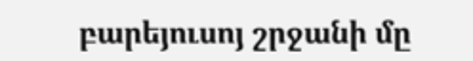բարեյուսոյ շրջանի մը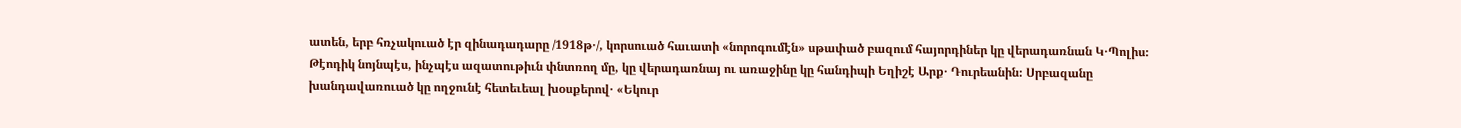ատեն, երբ հռչակուած էր զինադադարը /1918թ․/, կորսուած հաւատի «նորոգումէն» սթափած բազում հայորդիներ կը վերադառնան Կ․Պոլիս։ Թէոդիկ նոյնպէս, ինչպէս ազատութիւն փնտռող մը, կը վերադառնայ ու առաջինը կը հանդիպի Եղիշէ Արք․ Դուրեանին։ Սրբազանը խանդավառուած կը ողջունէ հետեւեալ խօսքերով․ «Եկուր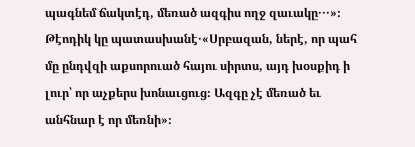պագնեմ ճակտէդ, մեռած ազգիս ողջ զաւակը․․․»։ Թէոդիկ կը պատասխանէ․«Սրբազան, ներէ, որ պահ մը ընդվզի աքսորուած հայու սիրտս, այդ խօսքիդ ի լուր՝ որ աչքերս խոնաւցուց։ Ազգը չէ մեռած եւ անհնար է որ մեռնի»։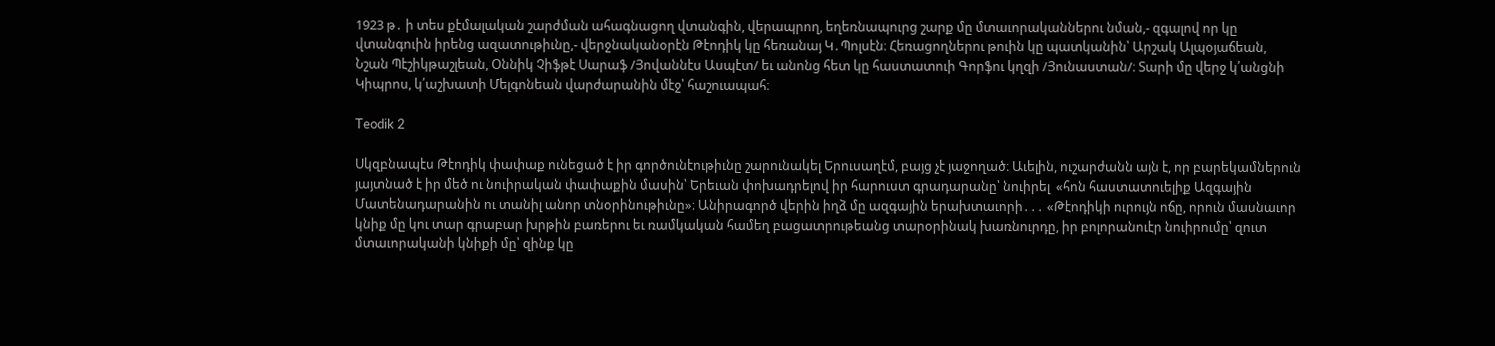1923 թ․ ի տես քէմալական շարժման ահագնացող վտանգին, վերապրող, եղեռնապուրց շարք մը մտաւորականներու նման,- զգալով որ կը վտանգուին իրենց ազատութիւնը,- վերջնականօրէն Թէոդիկ կը հեռանայ Կ․Պոլսէն։ Հեռացողներու թուին կը պատկանին՝ Արշակ Ալպօյաճեան, Նշան Պէշիկթաշլեան, Օննիկ Չիֆթէ Սարաֆ /Յովաննէս Ասպէտ/ եւ անոնց հետ կը հաստատուի Գորֆու կղզի /Յունաստան/։ Տարի մը վերջ կ՛անցնի Կիպրոս, կ՛աշխատի Մելգոնեան վարժարանին մէջ՝ հաշուապահ։

Teodik 2

Սկզբնապէս Թէոդիկ փափաք ունեցած է իր գործունէութիւնը շարունակել Երուսաղէմ, բայց չէ յաջողած։ Աւելին, ուշարժանն այն է, որ բարեկամներուն յայտնած է իր մեծ ու նուիրական փափաքին մասին՝ Երեւան փոխադրելով իր հարուստ գրադարանը՝ նուիրել  «հոն հաստատուելիք Ազգային Մատենադարանին ու տանիլ անոր տնօրինութիւնը»։ Անիրագործ վերին իղձ մը ազգային երախտաւորի․․․ «Թէոդիկի ուրույն ոճը, որուն մասնաւոր կնիք մը կու տար գրաբար խրթին բառերու եւ ռամկական համեղ բացատրութեանց տարօրինակ խառնուրդը, իր բոլորանուէր նուիրումը՝ զուտ մտաւորականի կնիքի մը՝ զինք կը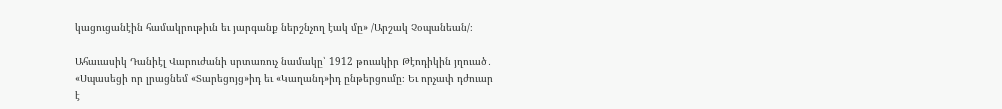կացուցանէին համակրութիւն եւ յարգանք ներշնչող էակ մը» /Արշակ Չօպանեան/։

Ահաւասիկ Դանիէլ Վարուժանի սրտառուչ նամակը՝ 1912 թուակիր Թէոդիկին յղուած․ «Սպասեցի որ լրացնեմ «Տարեցոյց»իդ եւ «Կաղանդ»իդ ընթերցումը։ Եւ որչափ դժուար է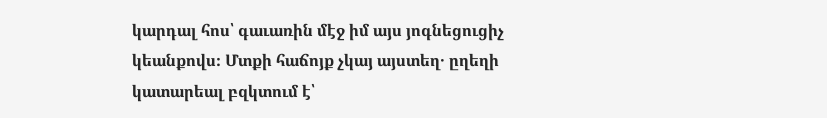կարդալ հոս՝ գաւառին մէջ իմ այս յոգնեցուցիչ կեանքովս։ Մտքի հաճոյք չկայ այստեղ․ ըղեղի կատարեալ բզկտում է՝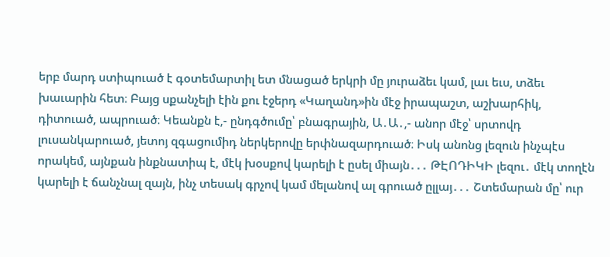երբ մարդ ստիպուած է գօտեմարտիլ ետ մնացած երկրի մը յուրաձեւ կամ, լաւ եւս, տձեւ խաւարին հետ։ Բայց սքանչելի էին քու էջերդ «Կաղանդ»ին մէջ իրապաշտ, աշխարհիկ, դիտուած, ապրուած։ Կեանքն է,- ընդգծումը՝ բնագրային, Ա․Ա․,- անոր մէջ՝ սրտովդ լուսանկարուած, յետոյ զգացումիդ ներկերովը երփնազարդուած։ Իսկ անոնց լեզուն ինչպէս որակեմ, այնքան ինքնատիպ է, մէկ խօսքով կարելի է ըսել միայն․․․ ԹԷՈԴԻԿԻ լեզու․ մէկ տողէն կարելի է ճանչնալ զայն, ինչ տեսակ գրչով կամ մելանով ալ գրուած ըլլայ․․․ Շտեմարան մը՝ ուր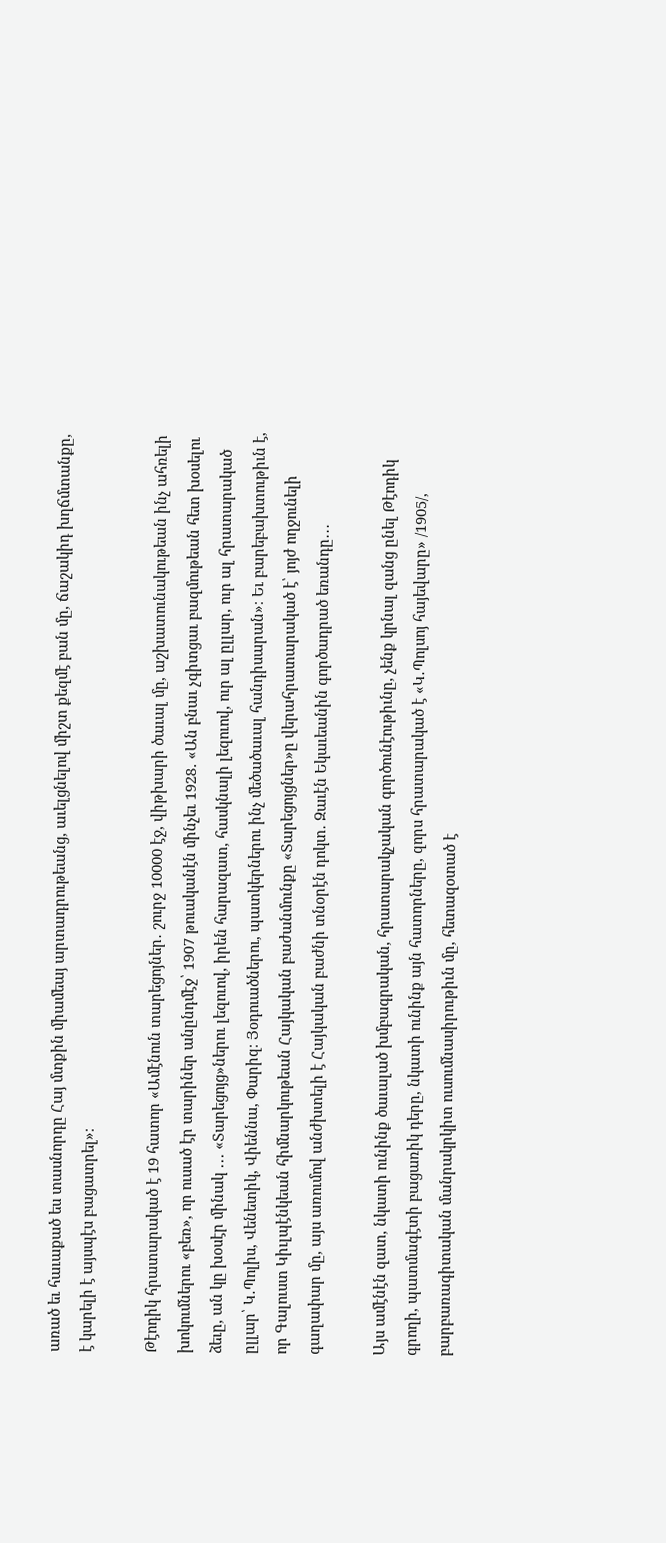առած եւ հաւաքած ես տասնորդը Հայ մտքին միամեայ արտադրութեանց, աւելցնելով միշտ քեզմէ բան մը, ճաշակիդ խղճմտանքը, է կարելի է այսպէս բացատրել»։

Թէոդիկ հրատարակած է 19 հատոր «Ամէնուն տարեցոյներ․ շուրջ 10000 էջ, վիթխարի ծաւալ մը, աշխատունակութեան ինչ ահռելի խոկումներու «բեռ», որ ուսած էր տարիներ անընդմէջ՝ 1907 թուականէն մինչեւ 1928․ «Ան բնաւ չգիտցաւ բազմութեան հետ խօսելու ձեւը, ան կը խօսէր մինակ ․․․ «Տարեցոյց»ներու լեզուով, իրեն հարազատ, հասկնալի լեզուով, ուր ալ ըլլար, ուր ալ հրատարակած ըլլար՝ Կ․Պոլիս, Վենետիկ, Վիեննա, Փարիզ։ Յօդուածներու, պատկերներու ինչ մեծածաւալ հանդիսարան»։ Եւ բարեբախտութիւն է, որ Գալուստ Կիւլպէնկեան հիմնարկութեան Հայկական բաժանմունքը «Տարեցոյցներ»ը վերահրատարակած է՝ յոյժ ողջունելի գաղափար մը, այս առումով անժխտելի է Հայկական բաժնի տնօրէն դոկտ․ Զաւէն Եկաւեանին գործադրած եռանդը․․․

Այս ամէնէն զատ, նկատի ունինք ծաւալած խմբագրական, հրատարակչական գործունէութիւնը, չենք կրնալ զանց ընել Թէոդիկ գրողի, պատմագէտի բացառիկ դերը, նկատի ունինք այն հատորները, զորս հրատարակած է «Կ․Պոլսոյ հայեվարը» /1905/, բարբառագիտական մանրակրկիտ ուսումնասիրութիւն մը, հետազօտած է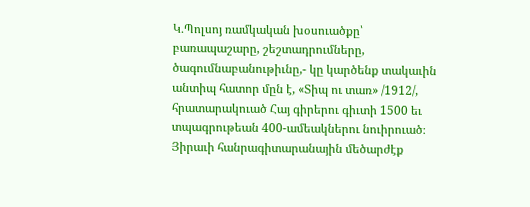Կ․Պոլսոյ ռամկական խօսուածքը՝ բառապաշարը, շեշտադրումները, ծագումնաբանութիւնը,- կը կարծենք տակաւին անտիպ հատոր մըն է, «Տիպ ու տառ» /1912/, հրատարակուած Հայ գիրերու գիւտի 1500 եւ տպագրութեան 400-ամեակներու նուիրուած։ Յիրաւի հանրագիտարանային մեծարժէք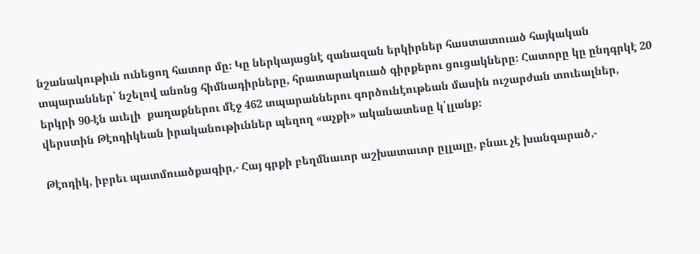նշանակութիւն ունեցող հատոր մը։ Կը ներկայացնէ զանազան երկիրներ հաստատուած հայկական տպարաններ՝ նշելով անոնց հիմնադիրները, հրատարակուած գիրքերու ցուցակները։ Հատորը կը ընդգրկէ 20 երկրի 90-էն աւելի  քաղաքներու մէջ 462 տպարաններու գործունէութեան մասին ուշարժան տուեալներ, վերստին Թէոդիկեան իրականութիւններ պեղող «աչքի» ականատեսը կ՛լլանք։

Թէոդիկ, իբրեւ պատմուածքագիր,- Հայ գրքի բեղմնաւոր աշխատաւոր ըլլալը, բնաւ չէ խանգարած,-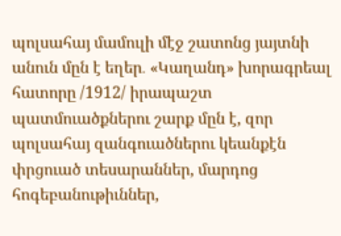պոլսահայ մամուլի մէջ շատոնց յայտնի անուն մըն է եղեր․ «Կաղանդ» խորագրեալ հատորը /1912/ իրապաշտ պատմուածքներու շարք մըն է, զոր պոլսահայ զանգուածներու կեանքէն փրցուած տեսարաններ, մարդոց հոգեբանութիւններ,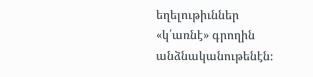եղելութիւններ «կ՛առնէ» գրողին անձնականութենէն։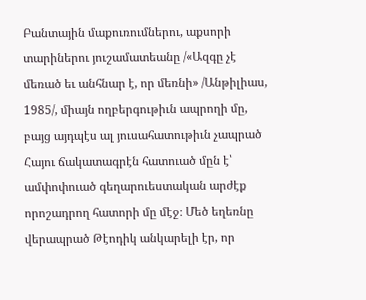Բանտային մաքուռումներու, աքսորի տարիներու յուշամատեանը /«Ազգը չէ մեռած եւ անհնար է, որ մեռնի» /Անթիլիաս, 1985/, միայն ողբերգութիւն ապրողի մը, բայց այդպէս ալ յուսահատութիւն չապրած Հայու ճակատագրէն հատուած մըն է՝ ամփոփուած գեղարուեստական արժէք որոշադրող հատորի մը մէջ։ Մեծ եղեռնը վերապրած Թէոդիկ անկարելի էր, որ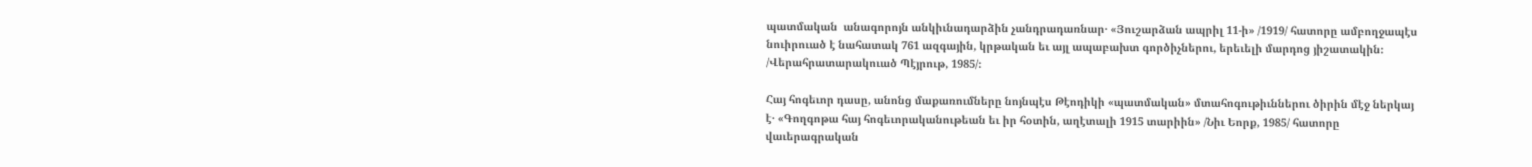պատմական  անագորոյն անկիւնադարձին չանդրադառնար․ «Յուշարձան ապրիլ 11-ի» /1919/ հատորը ամբողջապէս նուիրուած է նահատակ 761 ազգային, կրթական եւ այլ ապաբախտ գործիչներու, երեւելի մարդոց յիշատակին։ /Վերահրատարակուած Պէյրութ, 1985/։

Հայ հոգեւոր դասը, անոնց մաքառումները նոյնպէս Թէոդիկի «պատմական» մտահոգութիւններու ծիրին մէջ ներկայ է․ «Գողգոթա հայ հոգեւորականութեան եւ իր հօտին, աղէտալի 1915 տարիին» /Նիւ Եորք, 1985/ հատորը վաւերագրական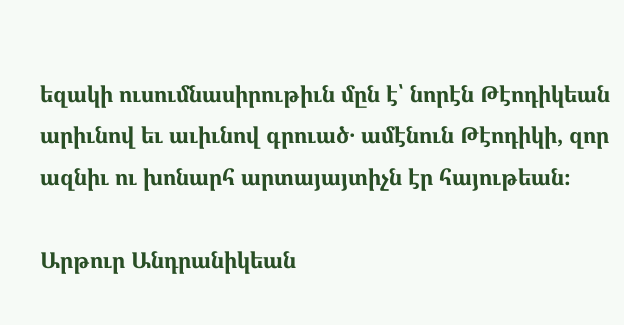եզակի ուսումնասիրութիւն մըն է՝ նորէն Թէոդիկեան արիւնով եւ աւիւնով գրուած․ ամէնուն Թէոդիկի, զոր ազնիւ ու խոնարհ արտայայտիչն էր հայութեան։

Արթուր Անդրանիկեան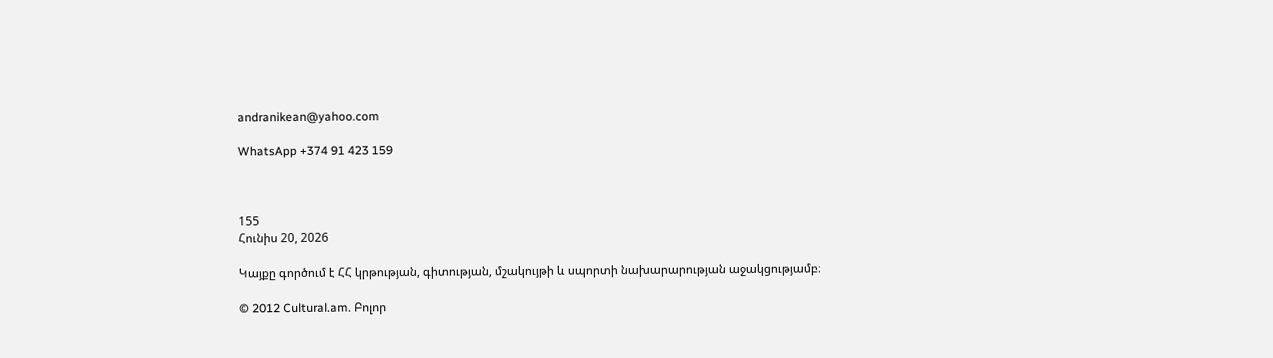andranikean@yahoo.com

WhatsApp +374 91 423 159



155
Հունիս 20, 2026

Կայքը գործում է ՀՀ կրթության, գիտության, մշակույթի և սպորտի նախարարության աջակցությամբ։

© 2012 Cultural.am. Բոլոր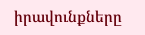իրավունքները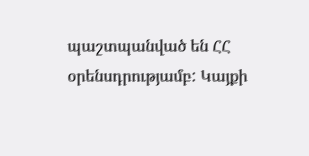պաշտպանված են ՀՀ օրենսդրությամբ: Կայքի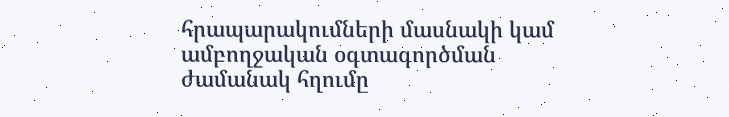հրապարակումների մասնակի կամ ամբողջական օգտագործման ժամանակ հղումը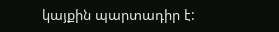կայքին պարտադիր է: